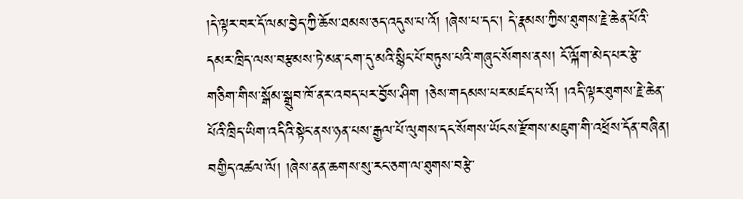།དེ་ལྟར་བར་དོ་ལམ་བྱེད་ཀྱི་ཆོས་ཐམས་ཅད་འདུས་པ་འོ། །ཞེས་པ་དང་། དེ་རྣམས་ཀྱིས་ཐུགས་རྗེ་ཆེན་པོའི་དམར་ཁྲིད་ལས་བརྩམས་ཏེ་མན་ངག་དུ་མའི་སྙིང་པོ་བཏུས་པའི་གཞུང་སོགས་ནས། ངོ་ལྐོག་མེད་པར་རྩེ་གཅིག་གིས་སྒོམ་སྒྲུབ་ཁོ་ནར་འབད་པར་བྱོས་ཤིག །ཅེས་གདམས་པར་མཛད་པ་འོ། །འདི་ལྟར་ཐུགས་རྗེ་ཆེན་པོའི་ཁྲིད་ཡིག་འདིའི་སྟེང་ནས་ཉན་པས་རྒྱལ་པོ་ལུགས་དང་སོགས་ཡོངས་རྫོགས་མཇུག་གི་འཕྲོས་དོན་བཞིན། བགྱིད་འཚལ་ལོ། །ཞེས་ནན་ཆགས་སུ་རང་ཅག་ལ་ཐུགས་བརྩེ་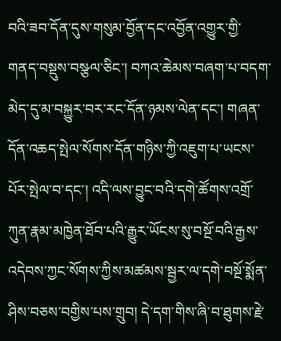བའི་ཟབ་དོན་དུས་གསུམ་བྱོན་དང་འབྱོན་འགྱུར་གྱི་གནད་བསྡུས་བསྩལ་ཅིང་། བཀའ་ཆེམས་བཞག་པ་བདག་མེད་དུ་མ་བསྐྱུར་བར་རང་དོན་ཉམས་ལེན་དང་། གཞན་དོན་འཆད་སྤེལ་སོགས་དོན་གཉིས་ཀྱི་འཇུག་པ་ཡངས་པོར་སྤེལ་བ་དང་། འདི་ལས་བྱུང་བའི་དགེ་ཚོགས་འགྲོ་ཀུན་རྣམ་མཁྱེན་ཐོབ་པའི་རྒྱུར་ཡོངས་སུ་བསྔོ་བའི་རྒྱས་འདེབས་ཀྱང་སོགས་ཀྱིས་མཚམས་སྦྱར་ལ་དགེ་བསྔོ་སྨོན་ཤིས་བཅས་བགྱིས་པས་གྲུབ། དེ་དག་གིས་ཞི་བ་ཐུགས་རྗེ་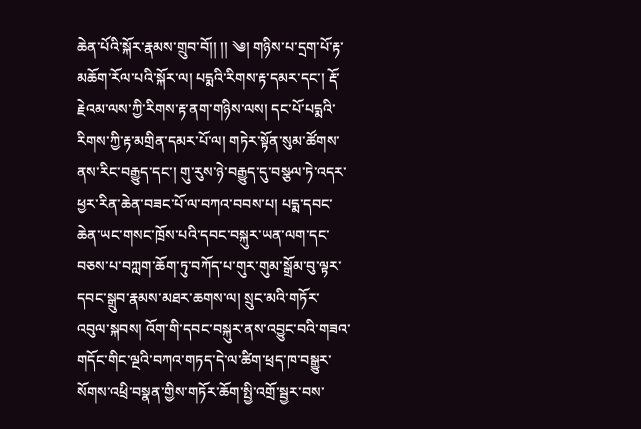ཆེན་པོའི་སྐོར་རྣམས་གྲུབ་བོ།། །། ༄། གཉིས་པ་དྲག་པོ་རྟ་མཆོག་རོལ་པའི་སྐོར་ལ། པདྨའི་རིགས་རྟ་དམར་དང་། རྡོ་རྗེའམ་ལས་ཀྱི་རིགས་རྟ་ནག་གཉིས་ལས། དང་པོ་པདྨའི་རིགས་ཀྱི་རྟ་མགྲིན་དམར་པོ་ལ། གཏེར་སྟོན་སུམ་ཚོགས་ནས་རིང་བརྒྱུད་དང་། གུ་རུས་ཉེ་བརྒྱུད་དུ་བསྩལ་ཏེ་འདར་ཕྱར་རིན་ཆེན་བཟང་པོ་ལ་བཀའ་བབས་པ། པདྨ་དབང་ཆེན་ཡང་གསང་ཁྲོས་པའི་དབང་བསྐུར་ཡན་ལག་དང་བཅས་པ་བཀླག་ཆོག་ཏུ་བཀོད་པ་གུར་གུམ་སྒྲོམ་བུ་ལྟར་དབང་སྒྲུབ་རྣམས་མཐར་ཆགས་ལ། སྲུང་མའི་གཏོར་འབུལ་སྐབས། འོག་གི་དབང་བསྐུར་ནས་འབྱུང་བའི་གཟའ་གདོང་གིང་ལྔའི་བཀའ་གཏད་དེ་ལ་ཚིག་ཕྲད་ཁ་བསྒྱུར་སོགས་འཕྲི་བསྣན་གྱིས་གཏོར་ཆོག་སྤྱི་འགྲོ་སྦྱར་བས་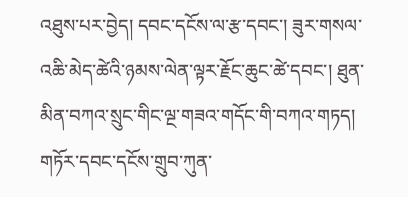འཐུས་པར་བྱེད། དབང་དངོས་ལ་རྩ་དབང་། ཟུར་གསལ་འཆི་མེད་ཚེའི་ཉམས་ལེན་ལྟར་རྗོང་ཆུང་ཚེ་དབང་། ཐུན་མིན་བཀའ་སྲུང་གིང་ལྔ་གཟའ་གདོང་གི་བཀའ་གཏད། གཏོར་དབང་དངོས་གྲུབ་ཀུན་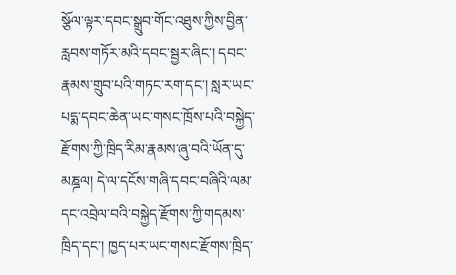སྩོལ་ལྟར་དབང་སྒྲུབ་གོང་འཐུས་ཀྱིས་བྱིན་རླབས་གཏོར་མའི་དབང་སྦྱར་ཞིང་། དབང་རྣམས་གྲུབ་པའི་གཏང་རག་དང་། སླར་ཡང་པདྨ་དབང་ཆེན་ཡང་གསང་ཁྲོས་པའི་བསྐྱེད་རྫོགས་ཀྱི་ཁྲིད་རིམ་རྣམས་ཞུ་བའི་ཡོན་དུ་མཎྜལ། དེ་ལ་དངོས་གཞི་དབང་བཞིའི་ལམ་དང་འབྲེལ་བའི་བསྐྱེད་རྫོགས་ཀྱི་གདམས་ཁྲིད་དང་། ཁྱད་པར་ཡང་གསང་རྫོགས་ཁྲིད་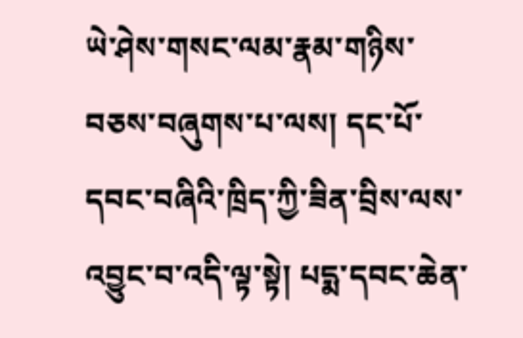ཡེ་ཤེས་གསང་ལམ་རྣམ་གཉིས་བཅས་བཞུགས་པ་ལས། དང་པོ་དབང་བཞིའི་ཁྲིད་ཀྱི་ཟིན་བྲིས་ལས་འབྱུང་བ་འདི་ལྟ་སྟེ། པདྨ་དབང་ཆེན་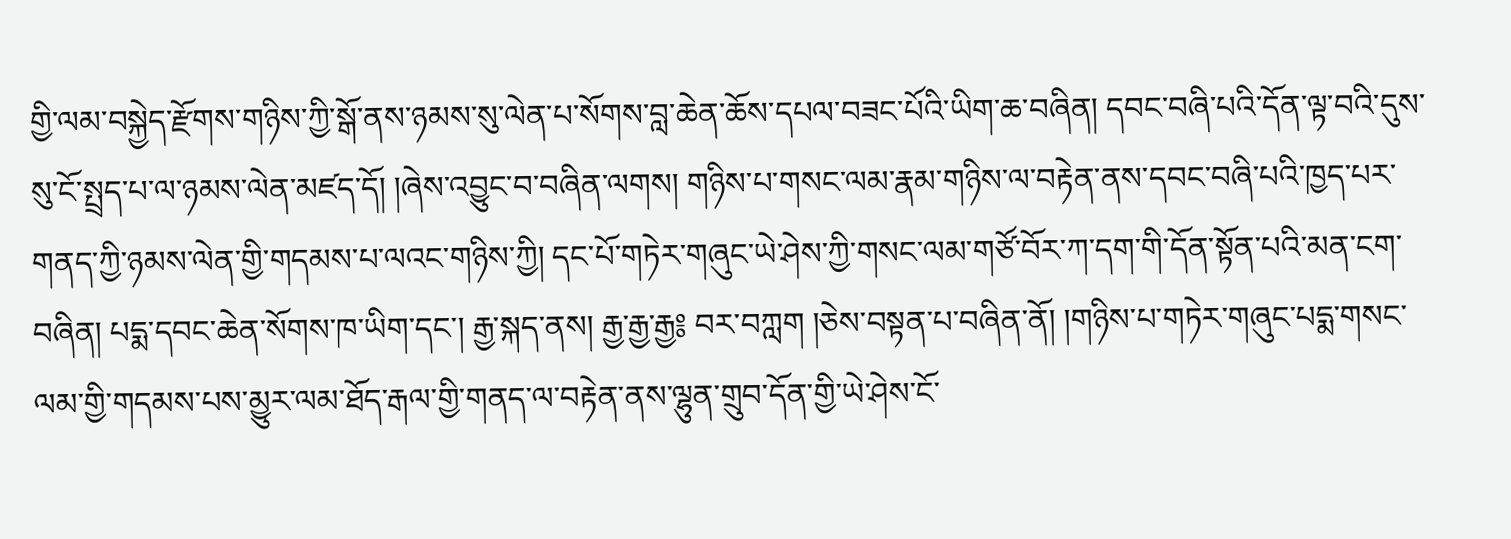གྱི་ལམ་བསྐྱེད་རྫོགས་གཉིས་ཀྱི་སྒོ་ནས་ཉམས་སུ་ལེན་པ་སོགས་བླ་ཆེན་ཆོས་དཔལ་བཟང་པོའི་ཡིག་ཆ་བཞིན། དབང་བཞི་པའི་དོན་ལྟ་བའི་དུས་སུ་ངོ་སྤྲད་པ་ལ་ཉམས་ལེན་མཛད་དོ། །ཞེས་འབྱུང་བ་བཞིན་ལགས། གཉིས་པ་གསང་ལམ་རྣམ་གཉིས་ལ་བརྟེན་ནས་དབང་བཞི་པའི་ཁྱད་པར་གནད་ཀྱི་ཉམས་ལེན་གྱི་གདམས་པ་ལའང་གཉིས་ཀྱི། དང་པོ་གཏེར་གཞུང་ཡེ་ཤེས་ཀྱི་གསང་ལམ་གཙོ་བོར་ཀ་དག་གི་དོན་སྟོན་པའི་མན་ངག་བཞིན། པདྨ་དབང་ཆེན་སོགས་ཁ་ཡིག་དང་། རྒྱ་སྐད་ནས། རྒྱ་རྒྱ་རྒྱ༔ བར་བཀླག །ཅེས་བསྟན་པ་བཞིན་ནོ། །གཉིས་པ་གཏེར་གཞུང་པདྨ་གསང་ལམ་གྱི་གདམས་པས་མྱུར་ལམ་ཐོད་རྒལ་གྱི་གནད་ལ་བརྟེན་ནས་ལྷུན་གྲུབ་དོན་གྱི་ཡེ་ཤེས་ངོ་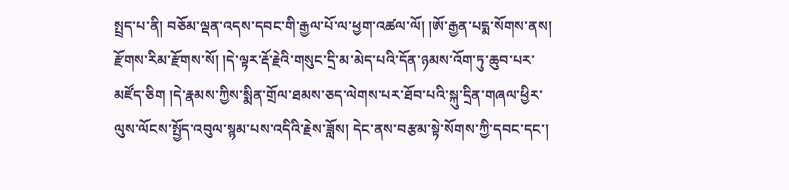སྤྲད་པ་ནི། བཅོམ་ལྡན་འདས་དབང་གི་རྒྱལ་པོ་ལ་ཕྱག་འཚལ་ལོ། །ཨོ་རྒྱན་པདྨ་སོགས་ནས། རྫོགས་རིམ་རྫོགས་སོ། །དེ་ལྟར་རྡོ་རྗེའི་གསུང་དྲི་མ་མེད་པའི་དོན་ཉམས་འོག་ཏུ་ཆུབ་པར་མཛོད་ཅིག །དེ་རྣམས་ཀྱིས་སྨིན་གྲོལ་ཐམས་ཅད་ལེགས་པར་ཐོབ་པའི་སྐུ་དྲིན་གཞལ་ཕྱིར་ལུས་ལོངས་སྤྱོད་འབུལ་སྙམ་པས་འདིའི་རྗེས་ཟློས། དེང་ནས་བརྩམ་སྟེ་སོགས་ཀྱི་དབང་དང་།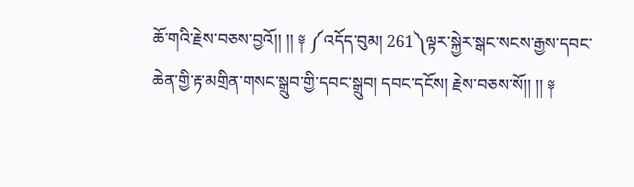ཆོ་གའི་རྗེས་བཅས་བྱའོ།། །། ༈ ༼འདོད་བུམ། 261༽ལྟར་སྐྱེར་སྒང་སངས་རྒྱས་དབང་ཆེན་གྱི་རྟ་མགྲིན་གསང་སྒྲུབ་གྱི་དབང་སྒྲུབ། དབང་དངོས། རྗེས་བཅས་སོ།། །། ༈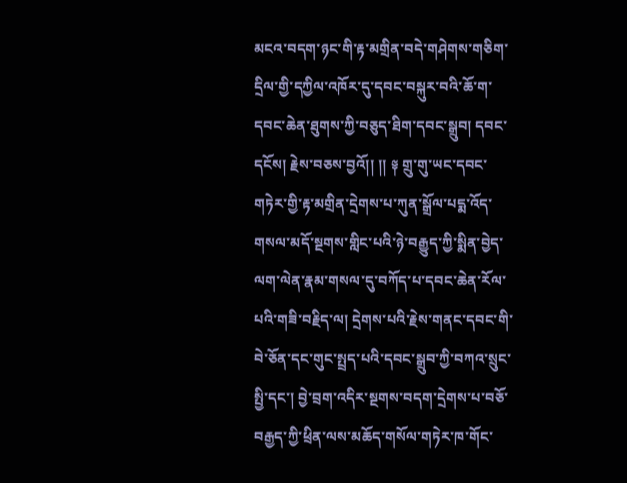མངའ་བདག་ཉང་གི་རྟ་མགྲིན་བདེ་གཤེགས་གཅིག་དྲིལ་གྱི་དཀྱིལ་འཁོར་དུ་དབང་བསྐུར་བའི་ཆོ་ག་དབང་ཆེན་ཐུགས་ཀྱི་བཅུད་ཐིག་དབང་སྒྲུབ། དབང་དངོས། རྗེས་བཅས་བྱའོ།། །། ༈ གྲུ་གུ་ཡང་དབང་གཏེར་གྱི་རྟ་མགྲིན་དྲེགས་པ་ཀུན་སྒྲོལ་པདྨ་འོད་གསལ་མདོ་སྔགས་གླིང་པའི་ཉེ་བརྒྱུད་ཀྱི་སྨིན་བྱེད་ལག་ལེན་རྣམ་གསལ་དུ་བཀོད་པ་དབང་ཆེན་རོལ་པའི་གཟི་བརྗིད་ལ། དྲེགས་པའི་རྗེས་གནང་དབང་གི་བེ་ཅོན་དང་གུང་སྤྲད་པའི་དབང་སྒྲུབ་ཀྱི་བཀའ་སྲུང་སྤྱི་དང་། བྱེ་བྲག་འདིར་སྔགས་བདག་དྲེགས་པ་བཅོ་བརྒྱད་ཀྱི་ཕྲིན་ལས་མཆོད་གསོལ་གཏེར་ཁ་གོང་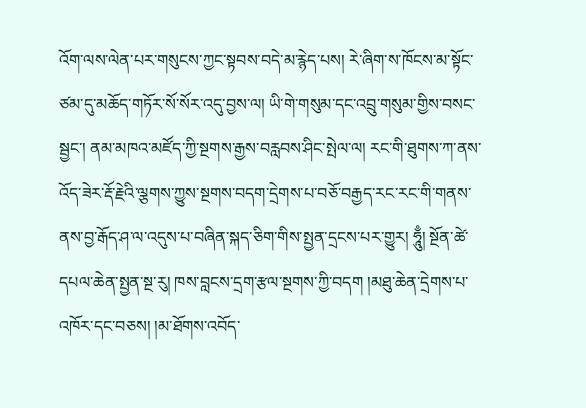འོག་ལས་ལེན་པར་གསུངས་ཀྱང་སྟབས་བདེ་མ་རྙེད་པས། རེ་ཞིག་ས་ཁོངས་མ་སྟོང་ཙམ་དུ་མཆོད་གཏོར་སོ་སོར་འདུ་བྱས་ལ། ཡི་གེ་གསུམ་དང་འབྲུ་གསུམ་གྱིས་བསང་སྦྱང་། ནམ་མཁའ་མཛོད་ཀྱི་སྔགས་རྒྱས་བརླབས་ཤིང་སྤེལ་ལ། རང་གི་ཐུགས་ཀ་ནས་འོད་ཟེར་རྡོ་རྗེའི་ལྕགས་ཀྱུས་སྔགས་བདག་དྲེགས་པ་བཅོ་བརྒྱད་རང་རང་གི་གནས་ནས་བྱ་རྒོད་ཤ་ལ་འདུས་པ་བཞིན་སྐད་ཅིག་གིས་སྤྱན་དྲངས་པར་གྱུར། ཧཱུྃ། སྔོན་ཚེ་དཔལ་ཆེན་སྤྱན་སྔ་རུ། ཁས་བླངས་དྲག་རྩལ་སྔགས་ཀྱི་བདག །མཐུ་ཆེན་དྲེགས་པ་འཁོར་དང་བཅས། །མ་ཐོགས་འབོད་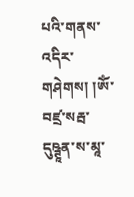པའི་གནས་འདིར་གཤེགས། །ཨོཾ་བཛྲ་སརྦ་དུཥྚཱན་ས་མཱ་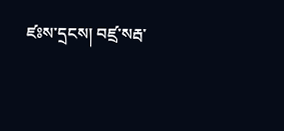ཛཿས་དྲངས། བཛྲ་སརྦ་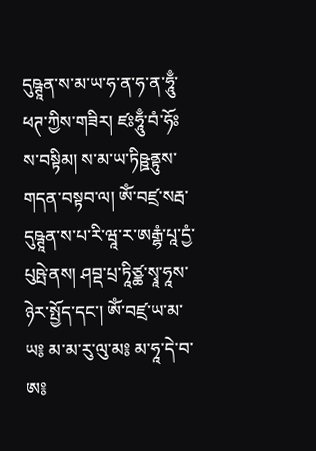དུཥྚཱན་ས་མ་ཡ་ཧ་ན་ཧ་ན་ཧཱུྃ་ཕཊ་ཀྱིས་གཟིར། ཛཿཧཱུྃ་བཾ་ཧོཿས་བསྟིམ། ས་མ་ཡ་ཏིཥྛནྟུས་གདན་བསྟབ་ལ། ཨོཾ་བཛྲ་སརྦ་དུཥྚཱན་ས་པ་རི་ཝཱ་ར་ཨརྒྷཾ་པཱ་དྱཾ་པུཥྤེ་ནས། ཤབྡ་པྲ་ཏཱིཙྪ་སྭཱ་ཧཱས་ཉེར་སྤྱོད་དང་། ཨོཾ་བཛྲ་ཡ་མ་ཡ༔ མ་མ་རུ་ལུ་མ༔ མ་ཧཱ་དེ་བ་ཨ༔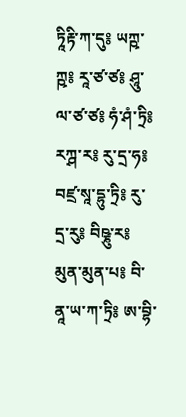ཏཱིརྟི་ཀ་དུ༔ ཡཀྵ་ཀྵ༔ རཱ་ཙ་ཙ༔ ཤཱུ་ལ་ཙ་ཙ༔ ཧཾ་ཤཾ་ཏྲི༔ རཀྴ་ར༔ རུ་དྲ་ཧ༔ བཛྲ་སཱ་དྷུ་ཏྲི༔ རུ་དྲ་རུ༔ བིཥྞུ་ར༔ མུན་མུན་པ༔ བི་ནཱ་ཡ་ཀ་ཏྲི༔ ཨ་བྷི་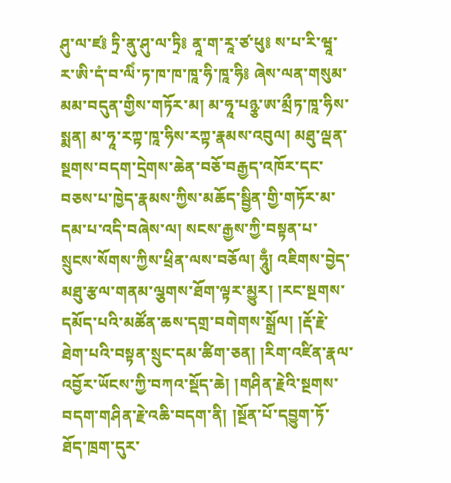ཤུ་ལ་ཛ༔ ཏྲི་ནུ་ཤུ་ལ་ཏྲི༔ ནཱ་ག་རཱ་ཙ་ཕུ༔ ས་པ་རི་ཝཱ་ར་ཨི་དཾ་བ་ལིཾ་ཏ་ཁ་ཁ་ཁཱ་ཧི་ཁཱ་ཧི༔ ཞེས་ལན་གསུམ་མམ་བདུན་གྱིས་གཏོར་མ། མ་ཧཱ་པཉྩ་ཨ་མྲྀཏ་ཁཱ་ཧིས་སྨན། མ་ཧཱ་རཀྟ་ཁཱ་ཧིས་རཀྟ་རྣམས་འབུལ། མཐུ་ལྡན་སྔགས་བདག་དྲེགས་ཆེན་བཅོ་བརྒྱད་འཁོར་དང་བཅས་པ་ཁྱེད་རྣམས་ཀྱིས་མཆོད་སྦྱིན་གྱི་གཏོར་མ་དམ་པ་འདི་བཞེས་ལ། སངས་རྒྱས་ཀྱི་བསྟན་པ་སྲུངས་སོགས་ཀྱིས་ཕྲིན་ལས་བཅོལ། ཧཱུྃ། འཇིགས་བྱེད་མཐུ་རྩལ་གནམ་ལྕགས་ཐོག་ལྟར་མྱུར། །རང་སྔགས་དམོད་པའི་མཚོན་ཆས་དགྲ་བགེགས་སྒྲོལ། །རྡོ་རྗེ་ཐེག་པའི་བསྟན་སྲུང་དམ་ཚིག་ཅན། །རིག་འཛིན་རྣལ་འབྱོར་ཡོངས་ཀྱི་བཀའ་སྡོད་ཆེ། །གཤིན་རྗེའི་སྔགས་བདག་གཤིན་རྗེ་འཆི་བདག་ནི། །སྔོན་པོ་དབྱུག་ཏོ་ཐོད་ཁྲག་དུར་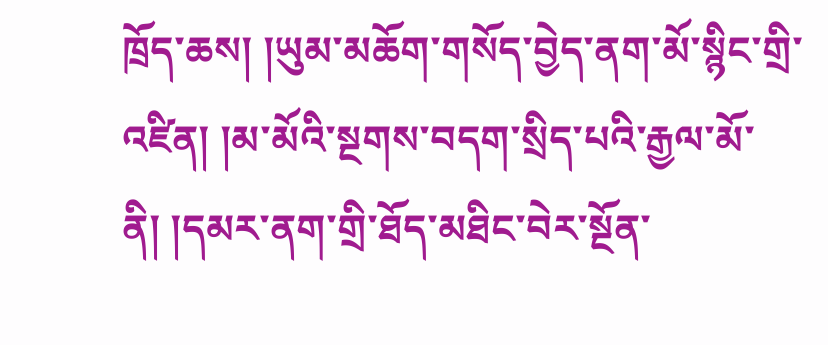ཁྲོད་ཆས། །ཡུམ་མཆོག་གསོད་བྱེད་ནག་མོ་སྙིང་གྲི་འཛིན། །མ་མོའི་སྔགས་བདག་སྲིད་པའི་རྒྱལ་མོ་ནི། །དམར་ནག་གྲི་ཐོད་མཐིང་བེར་སྔོན་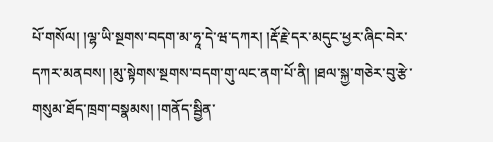པོ་གསོལ། །ལྷ་ཡི་སྔགས་བདག་མ་ཧཱ་དེ་ཝ་དཀར། །རྡོ་རྗེ་དར་མདུང་ཕྱར་ཞིང་བེར་དཀར་མནབས། །མུ་སྟེགས་སྔགས་བདག་གུ་ལང་ནག་པོ་ནི། །ཐལ་སྐྱ་གཅེར་བུ་རྩེ་གསུམ་ཐོད་ཁྲག་བསྣམས། །གནོད་སྦྱིན་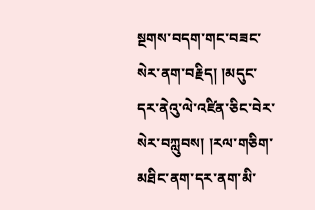སྔགས་བདག་གང་བཟང་སེར་ནག་བརྗིད། །མདུང་དར་ནེའུ་ལེ་འཛིན་ཅིང་བེར་སེར་བཀླུབས། །རལ་གཅིག་མཐིང་ནག་དར་ནག་མི་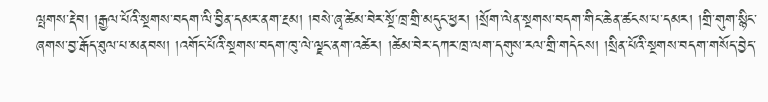ལྤགས་རྡེབ། །རྒྱལ་པོའི་སྔགས་བདག་ལི་བྱིན་དམར་ནག་རྔམ། །བསེ་ཞྭ་ཚེམ་བེར་སྔོ་ཁྲ་གྲི་མདུང་ཕྱར། །སྲོག་ལེན་སྔགས་བདག་གིང་ཆེན་ཚངས་པ་དམར། །གྲི་གུག་སྙིང་ཞགས་བྱ་རྒོད་ཐུལ་པ་མནབས། །འགོང་པོའི་སྔགས་བདག་ཁུ་ལེ་ལྗང་ནག་འཚེར། །ཚེམ་བེར་དཀར་ཁྲ་ལག་དགུས་རལ་གྲི་གདེངས། །སྲིན་པོའི་སྔགས་བདག་གསོད་བྱེད་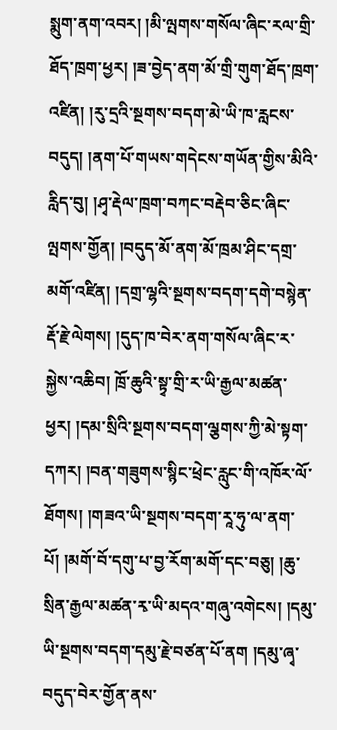སྨུག་ནག་འབར། །མི་ལྤགས་གསོལ་ཞིང་རལ་གྲི་ཐོད་ཁྲག་ཕྱར། །ཟ་བྱེད་ནག་མོ་གྲི་གུག་ཐོད་ཁྲག་འཛིན། །རུ་དྲའི་སྔགས་བདག་མེ་ཡི་ཁ་རླངས་བདུད། །ནག་པོ་གཡས་གདེངས་གཡོན་གྱིས་མིའི་རླིད་བུ། །ཤྭ་རྡེལ་ཁྲག་བཀང་བརྡེབ་ཅིང་ཞིང་ལྤགས་གྱོན། །བདུད་མོ་ནག་མོ་ཁྲམ་ཤིང་དགྲ་མགོ་འཛིན། །དགྲ་ལྷའི་སྔགས་བདག་དགེ་བསྙེན་རྡོ་རྗེ་ལེགས། །དུད་ཁ་བེར་ནག་གསོལ་ཞིང་ར་སྐྱེས་འཆིབ། ཁྲོ་ཆུའི་སྟྭ་གྲི་ར་ཡི་རྒྱལ་མཚན་ཕྱར། །དམ་སྲིའི་སྔགས་བདག་ལྕགས་ཀྱི་མེ་སྟག་དཀར། །བན་གཟུགས་སྙིང་ཕྲེང་རླུང་གི་འཁོར་ལོ་ཐོགས། །གཟའ་ཡི་སྔགས་བདག་རཱ་ཧུ་ལ་ནག་པོ། །མགོ་བོ་དགུ་པ་བྱ་རོག་མགོ་དང་བཅུ། །ཆུ་སྲིན་རྒྱལ་མཚན་རྭ་ཡི་མདའ་གཞུ་འགེངས། །དམུ་ཡི་སྔགས་བདག་དམུ་རྗེ་བཙན་པོ་ནག །དམུ་ཞྭ་བདུད་བེར་གྱོན་ནས་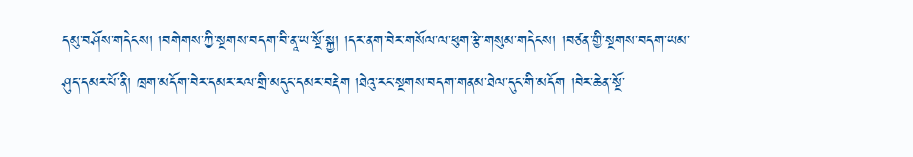དམུ་བཤོས་གདེངས། །བགེགས་ཀྱི་སྔགས་བདག་བི་ནཱ་ཡ་སྔོ་སྐྱ། །དར་ནག་བེར་གསོལ་ལ་ཕུག་རྩེ་གསུམ་གདེངས། །བཙན་གྱི་སྔགས་བདག་ཡམ་ཤུད་དམར་པོ་ནི། ཁྲག་མདོག་བེར་དམར་རལ་གྲི་མདུང་དམར་བརྡེག །ཐེའུ་རང་སྔགས་བདག་གནམ་ཐེལ་དུང་གི་མདོག །བེར་ཆེན་སྔོ་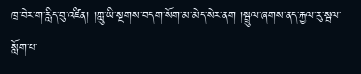ཁྲ་བེར་ག་རླིད་བུ་འཛིན། །ཀླུ་ཡི་སྔགས་བདག་སོག་མ་མེད་སེར་ནག །སྦྲུལ་ཞགས་ནད་རྐྱལ་རུ་སྦལ་སློག་པ་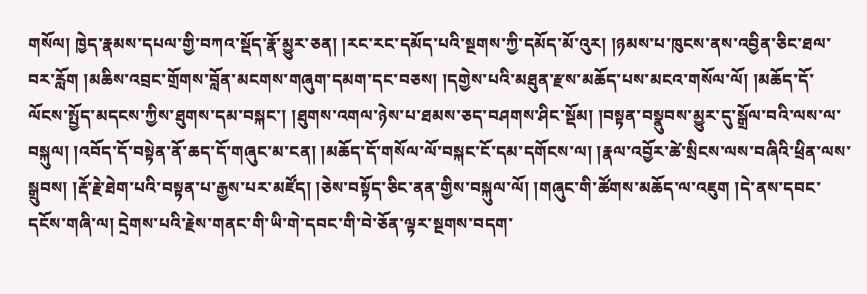གསོལ། ཁྱེད་རྣམས་དཔལ་གྱི་བཀའ་སྡོད་རྣོ་མྱུར་ཅན། །རང་རང་དམོད་པའི་སྔགས་ཀྱི་དམོད་མོ་འུར། །ཉམས་པ་ཁུངས་ནས་འབྱིན་ཅིང་ཐལ་བར་རློག །མཆིས་འབྲང་གྲོགས་བློན་མངགས་གཞུག་དམག་དང་བཅས། །དགྱེས་པའི་མཐུན་རྫས་མཆོད་པས་མངའ་གསོལ་ལོ། །མཆོད་དོ་ལོངས་སྤྱོད་མདངས་ཀྱིས་ཐུགས་དམ་བསྐང་། །ཐུགས་འགལ་ཉེས་པ་ཐམས་ཅད་བཤགས་ཤིང་སྡོམ། །བསྟན་བསྣུབས་མྱུར་དུ་སྒྲོལ་བའི་ལས་ལ་བསྐུལ། །འབོད་དོ་བསྟེན་ནོ་ཆད་དོ་གཞུང་མ་ངན། །མཆོད་དོ་གསོལ་ལོ་བསྐང་ངོ་དམ་དགོངས་ལ། །རྣལ་འབྱོར་ཚེ་སྲིངས་ལས་བཞིའི་ཕྲིན་ལས་སྒྲུབས། །རྡོ་རྗེ་ཐེག་པའི་བསྟན་པ་རྒྱས་པར་མཛོད། །ཅེས་བསྟོད་ཅིང་ནན་གྱིས་བསྐུལ་ལོ། །གཞུང་གི་ཚོགས་མཆོད་ལ་འཇུག །དེ་ནས་དབང་དངོས་གཞི་ལ། དྲེགས་པའི་རྗེས་གནང་གི་ཡི་གེ་དབང་གི་བེ་ཅོན་ལྟར་སྔགས་བདག་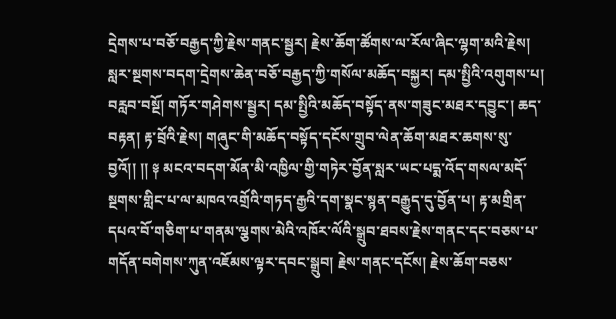དྲེགས་པ་བཅོ་བརྒྱད་ཀྱི་རྗེས་གནང་སྦྱར། རྗེས་ཆོག་ཚོགས་ལ་རོལ་ཞིང་ལྷག་མའི་རྗེས། སླར་སྔགས་བདག་དྲེགས་ཆེན་བཅོ་བརྒྱད་ཀྱི་གསོལ་མཆོད་བསྐྱར། དམ་སྤྱིའི་འགུགས་པ། བརླབ་བསྔོ། གཏོར་གཤེགས་སྦྱར། དམ་སྤྱིའི་མཆོད་བསྟོད་ནས་གཟུང་མཐར་དབྱུང་། ཆད་བརྟན། རྟ་བྲོའི་རྗེས། གཞུང་གི་མཆོད་བསྟོད་དངོས་གྲུབ་ལེན་ཆོག་མཐར་ཆགས་སུ་བྱའོ།། །། ༈ མངའ་བདག་མོན་མི་འཁྱིལ་གྱི་གཏེར་བྱོན་སླར་ཡང་པདྨ་འོད་གསལ་མདོ་སྔགས་གླིང་པ་ལ་མཁའ་འགྲོའི་གཏད་རྒྱའི་དག་སྣང་སྙན་བརྒྱུད་དུ་བྱོན་པ། རྟ་མགྲིན་དཔའ་བོ་གཅིག་པ་གནམ་ལྕགས་མེའི་འཁོར་ལོའི་སྒྲུབ་ཐབས་རྗེས་གནང་དང་བཅས་པ་གདོན་བགེགས་ཀུན་འཇོམས་ལྟར་དབང་སྒྲུབ། རྗེས་གནང་དངོས། རྗེས་ཆོག་བཅས་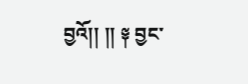བྱའོ།། །། ༈ བྱང་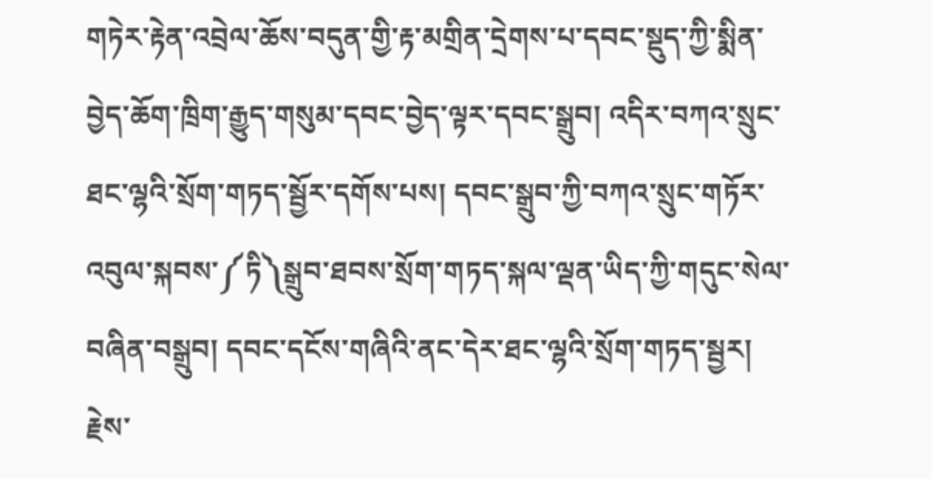གཏེར་རྟེན་འབྲེལ་ཆོས་བདུན་གྱི་རྟ་མགྲིན་དྲེགས་པ་དབང་སྡུད་ཀྱི་སྨིན་བྱེད་ཆོག་ཁྲིག་རྒྱུད་གསུམ་དབང་བྱེད་ལྟར་དབང་སྒྲུབ། འདིར་བཀའ་སྲུང་ཐང་ལྷའི་སྲོག་གཏད་སྦྱོར་དགོས་པས། དབང་སྒྲུབ་ཀྱི་བཀའ་སྲུང་གཏོར་འབུལ་སྐབས་༼ཏི༽སྒྲུབ་ཐབས་སྲོག་གཏད་སྐལ་ལྡན་ཡིད་ཀྱི་གདུང་སེལ་བཞིན་བསྒྲུབ། དབང་དངོས་གཞིའི་ནང་དེར་ཐང་ལྷའི་སྲོག་གཏད་སྦྱར། རྗེས་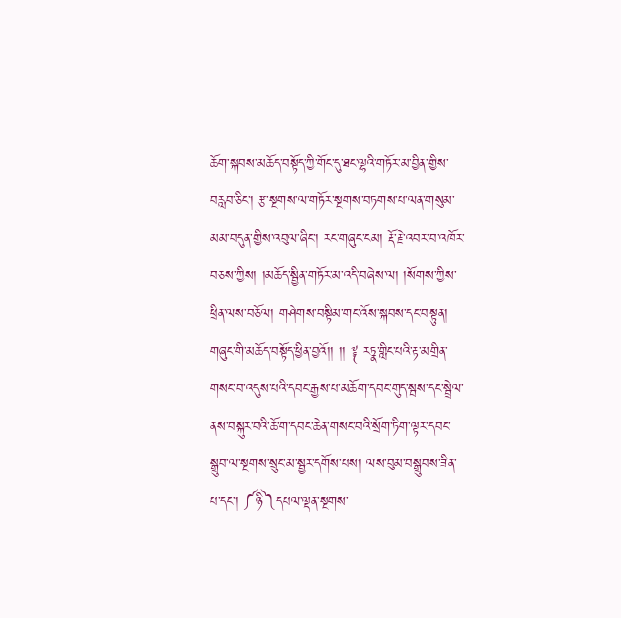ཆོག་སྐབས་མཆོད་བསྟོད་ཀྱི་གོང་དུ་ཐང་ལྷའི་གཏོར་མ་བྱིན་གྱིས་བརླབ་ཅིང་། རྩ་སྔགས་ལ་གཏོར་སྔགས་བཏགས་པ་ལན་གསུམ་མམ་བདུན་གྱིས་འབུལ་ཞིང་། རང་གཞུང་ངམ། རྡོ་རྗེ་འབར་བ་འཁོར་བཅས་ཀྱིས། །མཆོད་སྦྱིན་གཏོར་མ་འདི་བཞེས་ལ། །སོགས་ཀྱིས་ཕྲིན་ལས་བཅོལ། གཤེགས་བསྟིམ་གང་འོས་སྐབས་དང་བསྟུན། གཞུང་གི་མཆོད་བསྟོད་ཕྱིན་བྱའོ།། །། ༈ རཏྣ་གླིང་པའི་རྟ་མགྲིན་གསང་བ་འདུས་པའི་དབང་རྒྱས་པ་མཆོག་དབང་གུད་སྦས་དང་སྦྲེལ་ནས་བསྐུར་བའི་ཆོ་ག་དབང་ཆེན་གསང་བའི་སྲོག་ཏིག་ལྟར་དབང་སྒྲུབ་ལ་སྔགས་སྲུང་མ་སྦྱར་དགོས་པས། ལས་བུམ་བསྒྲུབས་ཟིན་པ་དང་། ༼ཉི༽དཔལ་ལྡན་སྔགས་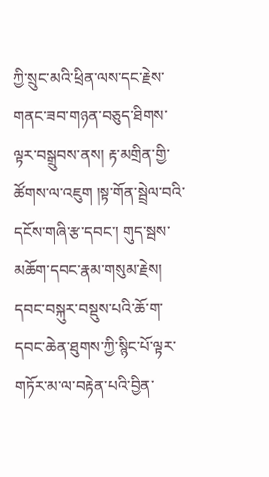ཀྱི་སྲུང་མའི་ཕྲིན་ལས་དང་རྗེས་གནང་ཟབ་གཉན་བཅུད་ཐིགས་ལྟར་བསྒྲུབས་ནས། རྟ་མགྲིན་གྱི་ཚོགས་ལ་འཇུག །སྟ་གོན་སྦྲེལ་བའི་དངོས་གཞི་རྩ་དབང་། གུད་སྦས་མཆོག་དབང་རྣམ་གསུམ་རྗེས། དབང་བསྐུར་བསྡུས་པའི་ཆོ་ག་དབང་ཆེན་ཐུགས་ཀྱི་སྙིང་པོ་ལྟར་གཏོར་མ་ལ་བརྟེན་པའི་བྱིན་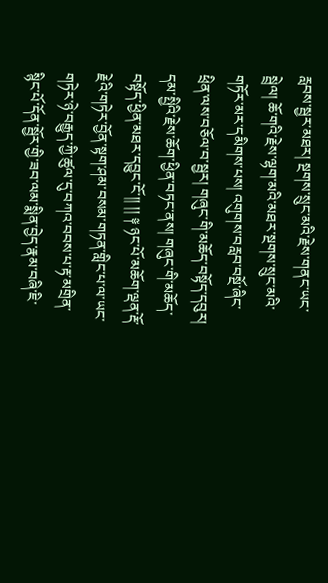རླབས་སྦྱར་མཐར། སྔགས་སྲུང་མའི་རྗེས་གནང་ཡང་སྦྲེལ། ཆོ་གའི་རྗེས་ལྷག་མའི་མཐར་སྔགས་སྲུང་མའི་གཏོར་མར་དམིགས་པས། འགུགས་བརླབ་བསྔོ་ཞིང་ཕྲིན་ལས་བཅོལ་བ་སྦྱར། གཞུང་གི་མཆོད་བསྟོད་དབུར། དམ་སྤྱིའི་རྗེས་ཆོག་ཕྱིན་བཏང་ནས། གཞུང་གི་མཆོད་བསྟོད་ཕྱིན་མཐར་དབྱུང་ངོ་།། །། ༈ ཉང་པོ་མཆོག་ལྡན་རྡོ་རྗེའི་གཏེར་བྱོན་སྟག་ཤམ་བསམ་གཏན་གླིང་པ་ལ་ཡང་གཏེར་ཉེ་བརྒྱུད་ཀྱི་ཚུལ་དུ་བཀའ་བབས་པ་རྟ་མགྲིན་སྙིང་པོ་དོན་སྦྱོར་གྱི་ཟབ་ལམ་སྨིན་བྱེད་རྣམ་བཞི་ཇི་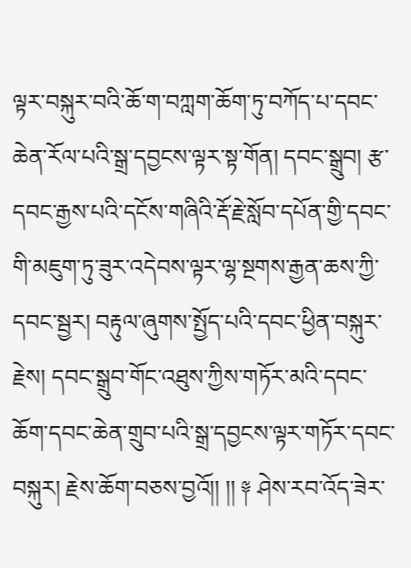ལྟར་བསྐུར་བའི་ཆོ་ག་བཀླག་ཆོག་ཏུ་བཀོད་པ་དབང་ཆེན་རོལ་པའི་སྒྲ་དབྱངས་ལྟར་སྟ་གོན། དབང་སྒྲུབ། རྩ་དབང་རྒྱས་པའི་དངོས་གཞིའི་རྡོ་རྗེ་སློབ་དཔོན་གྱི་དབང་གི་མཇུག་ཏུ་ཟུར་འདེབས་ལྟར་ལྷ་སྔགས་རྒྱན་ཆས་ཀྱི་དབང་སྦྱར། བརྟུལ་ཞུགས་སྤྱོད་པའི་དབང་ཕྱིན་བསྐུར་རྗེས། དབང་སྒྲུབ་གོང་འཐུས་ཀྱིས་གཏོར་མའི་དབང་ཆོག་དབང་ཆེན་གྲུབ་པའི་སྒྲ་དབྱངས་ལྟར་གཏོར་དབང་བསྐུར། རྗེས་ཆོག་བཅས་བྱའོ།། །། ༈ ཤེས་རབ་འོད་ཟེར་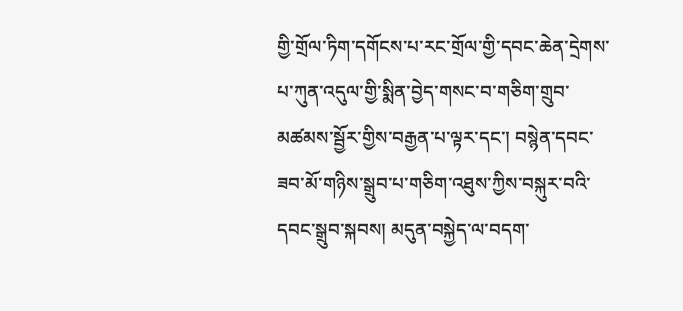གྱི་གྲོལ་ཏིག་དགོངས་པ་རང་གྲོལ་གྱི་དབང་ཆེན་དྲེགས་པ་ཀུན་འདུལ་གྱི་སྨིན་བྱེད་གསང་བ་གཅིག་གྲུབ་མཚམས་སྦྱོར་གྱིས་བརྒྱན་པ་ལྟར་དང་། བསྙེན་དབང་ཟབ་མོ་གཉིས་སྒྲུབ་པ་གཅིག་འཐུས་ཀྱིས་བསྐུར་བའི་དབང་སྒྲུབ་སྐབས། མདུན་བསྐྱེད་ལ་བདག་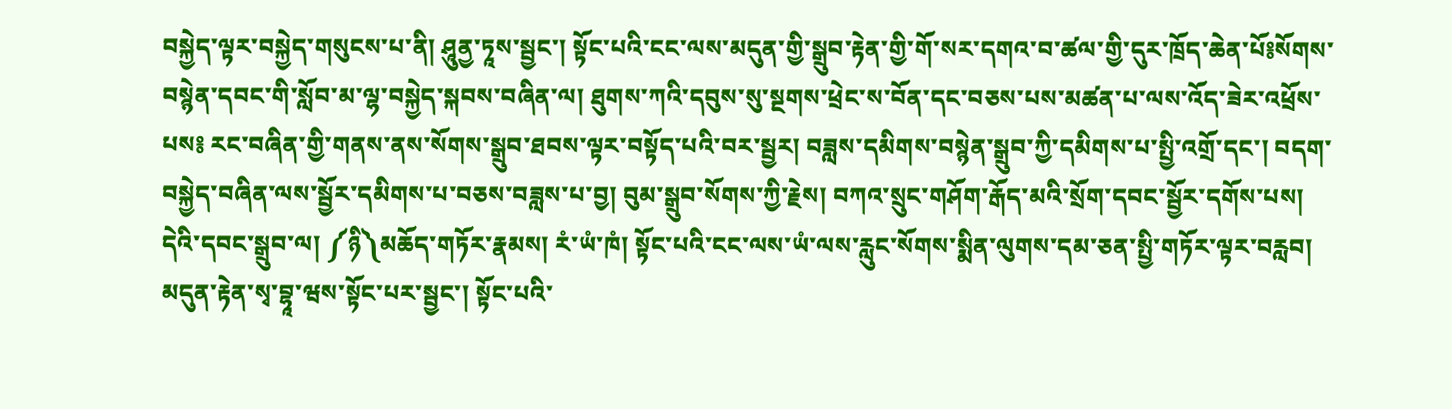བསྐྱེད་ལྟར་བསྐྱེད་གསུངས་པ་ནི། ཤཱུནྱ་ཏཱས་སྦྱང་། སྟོང་པའི་ངང་ལས་མདུན་གྱི་སྒྲུབ་རྟེན་གྱི་གོ་སར་དགའ་བ་ཚལ་གྱི་དུར་ཁྲོད་ཆེན་པོ༔སོགས་བསྙེན་དབང་གི་སློབ་མ་ལྷ་བསྐྱེད་སྐབས་བཞིན་ལ། ཐུགས་ཀའི་དབུས་སུ་སྔགས་ཕྲེང་ས་བོན་དང་བཅས་པས་མཚན་པ་ལས་འོད་ཟེར་འཕྲོས་པས༔ རང་བཞིན་གྱི་གནས་ནས་སོགས་སྒྲུབ་ཐབས་ལྟར་བསྟོད་པའི་བར་སྦྱར། བཟླས་དམིགས་བསྙེན་སྒྲུབ་ཀྱི་དམིགས་པ་སྤྱི་འགྲོ་དང་། བདག་བསྐྱེད་བཞིན་ལས་སྦྱོར་དམིགས་པ་བཅས་བཟླས་པ་བྱ། བུམ་སྒྲུབ་སོགས་ཀྱི་རྗེས། བཀའ་སྲུང་གཤོག་རྒོད་མའི་སྲོག་དབང་སྦྱོར་དགོས་པས། དེའི་དབང་སྒྲུབ་ལ། ༼ཉི༽མཆོད་གཏོར་རྣམས། རཾ་ཡཾ་ཁཾ། སྟོང་པའི་ངང་ལས་ཡཾ་ལས་རླུང་སོགས་སྨིན་ལུགས་དམ་ཅན་སྤྱི་གཏོར་ལྟར་བརླབ། མདུན་རྟེན་སྭ་བྷཱ་ཝས་སྟོང་པར་སྦྱང་། སྟོང་པའི་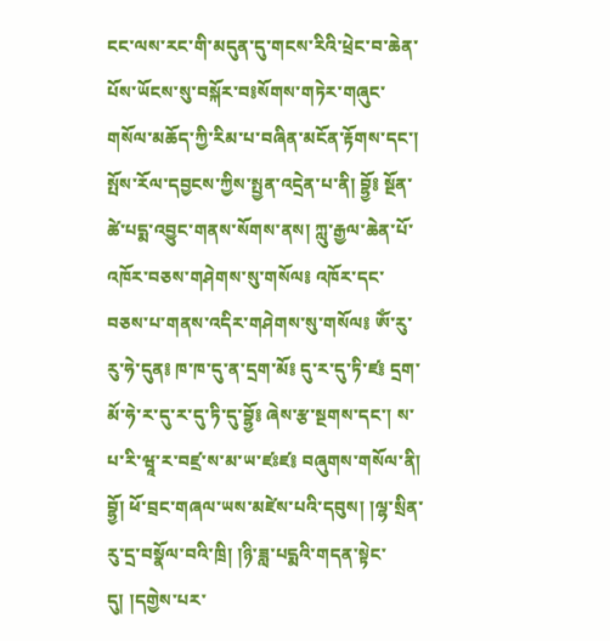ངང་ལས་རང་གི་མདུན་དུ་གངས་རིའི་ཕྲེང་བ་ཆེན་པོས་ཡོངས་སུ་བསྐོར་བ༔སོགས་གཏེར་གཞུང་གསོལ་མཆོད་ཀྱི་རིམ་པ་བཞིན་མངོན་རྟོགས་དང་། སྤོས་རོལ་དབྱངས་ཀྱིས་སྤྱན་འདྲེན་པ་ནི། བྷྱོ༔ སྔོན་ཚེ་པདྨ་འབྱུང་གནས་སོགས་ནས། ཀླུ་རྒྱལ་ཆེན་པོ་འཁོར་བཅས་གཤེགས་སུ་གསོལ༔ འཁོར་དང་བཅས་པ་གནས་འདིར་གཤེགས་སུ་གསོལ༔ ཨོཾ་རུ་རུ་ཧེ་དུན༔ ཁ་ཁ་དུ་ན་དྲག་མོ༔ དུ་ར་དུ་ཏི་ཛ༔ དྲག་མོ་ཧེ་ར་དུ་ར་དུ་ཏི་དུ་བྷྱོ༔ ཞེས་རྩ་སྔགས་དང་། ས་པ་རི་ཝཱ་ར་བཛྲ་ས་མ་ཡ་ཛཿཛ༔ བཞུགས་གསོལ་ནི། བྷྱོ། ཕོ་བྲང་གཞལ་ཡས་མཛེས་པའི་དབུས། །ལྷ་སྲིན་རུ་དྲ་བསྣོལ་བའི་ཁྲི། །ཉི་ཟླ་པདྨའི་གདན་སྟེང་དུ། །དགྱེས་པར་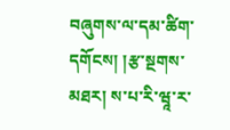བཞུགས་ལ་དམ་ཚིག་དགོངས། །རྩ་སྔགས་མཐར། ས་པ་རི་ཝཱ་ར་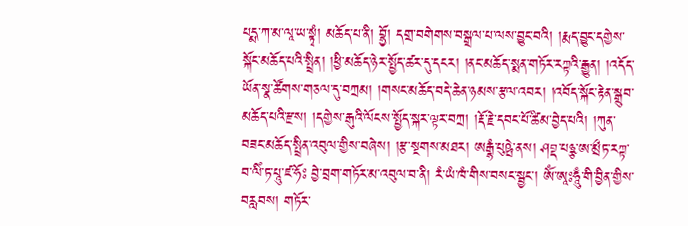པདྨ་ཀ་མ་ལཱ་ཡ་སྟྭཾ། མཆོད་པ་ནི། བྷྱོ། དགྲ་བགེགས་བསྒྲལ་པ་ལས་བྱུང་བའི། །རྨད་བྱུང་དགྱེས་སྐོང་མཆོད་པའི་སྤྲིན། །ཕྱི་མཆོད་ཉེར་སྤྱོད་ཚར་དུ་དངར། །ནང་མཆོད་སྨན་གཏོར་རཀྟའི་རྒྱུན། །འདོད་ཡོན་སྣ་ཚོགས་གཅལ་དུ་བཀྲམ། །གསང་མཆོད་བདེ་ཆེན་ཉམས་རྩལ་འབར། །འབོད་སྐོང་རྟེན་སྒྲུབ་མཆོད་པའི་རྫས། །དགྱེས་རྒུའི་ལོངས་སྤྱོད་སྐར་ལྟར་བཀྲ། །རྡོ་རྗེ་དབང་པོ་ཚིམ་བྱེད་པའི། །ཀུན་བཟང་མཆོད་སྤྲིན་འབུལ་གྱིས་བཞེས། །རྩ་སྔགས་མཐར། ཨརྒྷཾ་པུཥྤེ་ནས། ཤབྡ་པཉྩ་ཨ་མྲྀཏ་རཀྟ་བ་ལིཾ་ཏ་པཱུ་ཛ་ཧོཿ བྱེ་བྲག་གཏོར་མ་འབུལ་བ་ནི། རཾ་ཡཾ་ཁཾ་གིས་བསང་སྦྱང་། ཨོཾ་ཨཱཿཧཱུྃ་གི་བྱིན་གྱིས་བརླབས། གཏོར་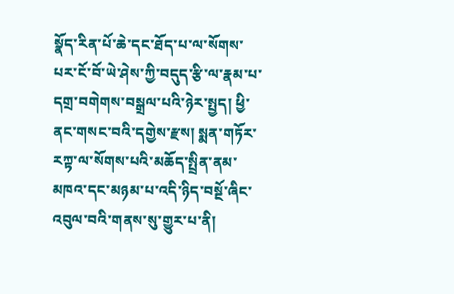སྣོད་རིན་པོ་ཆེ་དང་ཐོད་པ་ལ་སོགས་པར་ངོ་བོ་ཡེ་ཤེས་ཀྱི་བདུད་རྩི་ལ་རྣམ་པ་དགྲ་བགེགས་བསྒྲལ་པའི་ཉེར་སྤྱད། ཕྱི་ནང་གསང་བའི་དགྱེས་རྫས། སྨན་གཏོར་རཀྟ་ལ་སོགས་པའི་མཆོད་སྤྲིན་ནམ་མཁའ་དང་མཉམ་པ་འདི་ཉིད་བསྔོ་ཞིང་འབུལ་བའི་གནས་སུ་གྱུར་པ་ནི།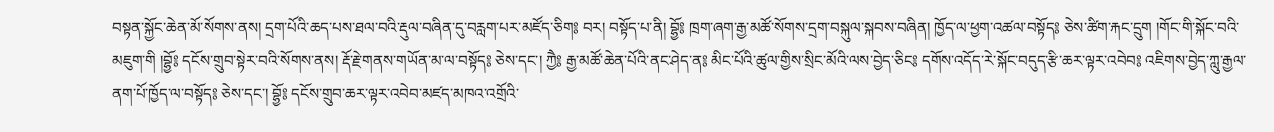བསྟན་སྐྱོང་ཆེན་མོ་སོགས་ནས། དྲག་པོའི་ཆད་པས་ཐལ་བའི་རྡུལ་བཞིན་དུ་བརླག་པར་མཛོད་ཅིག༔ བར། བསྟོད་པ་ནི། བྷྱོ༔ ཁྲག་ཞག་རྒྱ་མཚོ་སོགས་དྲག་བསྐུལ་སྐབས་བཞིན། ཁྱོད་ལ་ཕྱག་འཚལ་བསྟོད༔ ཅེས་ཚིག་རྐང་དྲུག །གོང་གི་སྐོང་བའི་མཇུག་གི །བྷྱོ༔ དངོས་གྲུབ་སྟེར་བའི་སོགས་ནས། རྡོ་རྗེ་གནས་གཡོན་མ་ལ་བསྟོད༔ ཅེས་དང་། ཀྱཻ༔ རྒྱ་མཚོ་ཆེན་པོའི་ནང་ཤེད་ན༔ མིང་པོའི་ཚུལ་གྱིས་སྲིང་མོའི་ལས་བྱེད་ཅིང༔ དགོས་འདོད་རེ་སྐོང་བདུད་རྩི་ཆར་ལྟར་འབེབ༔ འཇིགས་བྱེད་ཀླུ་རྒྱལ་ནག་པོ་ཁྱོད་ལ་བསྟོད༔ ཅེས་དང་། བྷྱོ༔ དངོས་གྲུབ་ཆར་ལྟར་འབེབ་མཛད་མཁའ་འགྲོའི་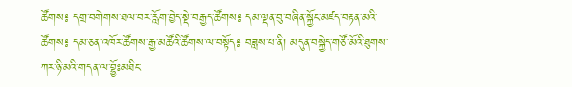ཚོགས༔ དགྲ་བགེགས་ཐལ་བར་རློག་བྱེད་སྡེ་བརྒྱད་ཚོགས༔ དམ་ལྡན་བུ་བཞིན་སྐྱོང་མཛད་བརྟན་མའི་ཚོགས༔ དམ་ཅན་འཁོར་ཚོགས་རྒྱ་མཚོའི་ཚོགས་ལ་བསྟོད༔ བཟླས་པ་ནི། མདུན་བསྐྱེད་གཙོ་མོའི་ཐུགས་ཀར་ཉི་མའི་གདན་ལ་བྷྱོཿམཐིང་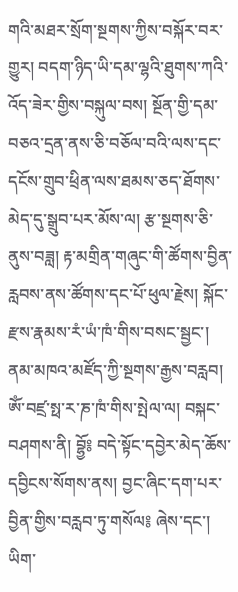གའི་མཐར་སྲོག་སྔགས་ཀྱིས་བསྐོར་བར་གྱུར། བདག་ཉིད་ཡི་དམ་ལྷའི་ཐུགས་ཀའི་འོད་ཟེར་གྱིས་བསྐུལ་བས། སྔོན་གྱི་དམ་བཅའ་དྲན་ནས་ཅི་བཅོལ་བའི་ལས་དང་དངོས་གྲུབ་ཕྲིན་ལས་ཐམས་ཅད་ཐོགས་མེད་དུ་སྒྲུབ་པར་མོས་ལ། རྩ་སྔགས་ཅི་ནུས་བཟླ། རྟ་མགྲིན་གཞུང་གི་ཚོགས་བྱིན་རླབས་ནས་ཚོགས་དང་པོ་ཕུལ་རྗེས། སྐོང་རྫས་རྣམས་རཾ་ཡཾ་ཁཾ་གིས་བསང་སྦྱང་། ནམ་མཁའ་མཛོད་ཀྱི་སྔགས་རྒྱས་བརླབ། ཨོཾ་བཛྲ་སྥ་ར་ཎ་ཁཾ་གིས་སྤེལ་ལ། བསྐང་བཤགས་ནི། བྷྱོ༔ བདེ་སྟོང་དབྱེར་མེད་ཆོས་དབྱིངས་སོགས་ནས། བྱང་ཞིང་དག་པར་བྱིན་གྱིས་བརླབ་ཏུ་གསོལ༔ ཞེས་དང་། ཡིག་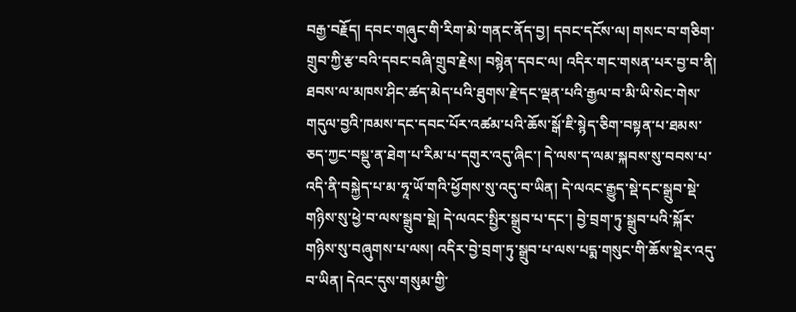བརྒྱ་བརྗོད། དབང་གཞུང་གི་རིག་མེ་གནང་ནོད་བྱ། དབང་དངོས་ལ། གསང་བ་གཅིག་གྲུབ་ཀྱི་རྩ་བའི་དབང་བཞི་གྲུབ་རྗེས། བསྙེན་དབང་ལ། འདིར་གང་གསན་པར་བྱ་བ་ནི། ཐབས་ལ་མཁས་ཤིང་ཚད་མེད་པའི་ཐུགས་རྗེ་དང་ལྡན་པའི་རྒྱལ་བ་མི་ཡི་སེང་གེས་གདུལ་བྱའི་ཁམས་དང་དབང་པོར་འཚམ་པའི་ཆོས་སྒོ་ཇི་སྙེད་ཅིག་བསྟན་པ་ཐམས་ཅད་ཀྱང་བསྡུ་ན་ཐེག་པ་རིམ་པ་དགུར་འདུ་ཞིང་། དེ་ལས་ད་ལམ་སྐབས་སུ་བབས་པ་འདི་ནི་བསྐྱེད་པ་མ་ཧཱ་ཡོ་གའི་ཕྱོགས་སུ་འདུ་བ་ཡིན། དེ་ལའང་རྒྱུད་སྡེ་དང་སྒྲུབ་སྡེ་གཉིས་སུ་ཕྱེ་བ་ལས་སྒྲུབ་སྡེ། དེ་ལའང་སྤྱིར་སྒྲུབ་པ་དང་། བྱེ་བྲག་ཏུ་སྒྲུབ་པའི་སྐོར་གཉིས་སུ་བཞུགས་པ་ལས། འདིར་བྱེ་བྲག་ཏུ་སྒྲུབ་པ་ལས་པདྨ་གསུང་གི་ཆོས་སྡེར་འདུ་བ་ཡིན། དེའང་དུས་གསུམ་གྱི་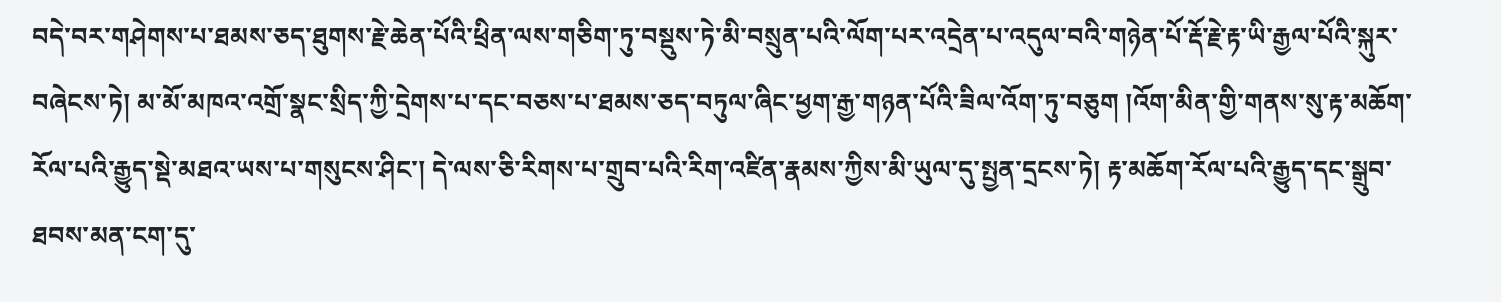བདེ་བར་གཤེགས་པ་ཐམས་ཅད་ཐུགས་རྗེ་ཆེན་པོའི་ཕྲིན་ལས་གཅིག་ཏུ་བསྡུས་ཏེ་མི་བསྲུན་པའི་ལོག་པར་འདྲེན་པ་འདུལ་བའི་གཉེན་པོ་རྡོ་རྗེ་རྟ་ཡི་རྒྱལ་པོའི་སྐུར་བཞེངས་ཏེ། མ་མོ་མཁའ་འགྲོ་སྣང་སྲིད་ཀྱི་དྲེགས་པ་དང་བཅས་པ་ཐམས་ཅད་བཏུལ་ཞིང་ཕྱག་རྒྱ་གཉན་པོའི་ཟིལ་འོག་ཏུ་བཅུག །འོག་མིན་གྱི་གནས་སུ་རྟ་མཆོག་རོལ་པའི་རྒྱུད་སྡེ་མཐའ་ཡས་པ་གསུངས་ཤིང་། དེ་ལས་ཅི་རིགས་པ་གྲུབ་པའི་རིག་འཛིན་རྣམས་ཀྱིས་མི་ཡུལ་དུ་སྤྱན་དྲངས་ཏེ། རྟ་མཆོག་རོལ་པའི་རྒྱུད་དང་སྒྲུབ་ཐབས་མན་ངག་དུ་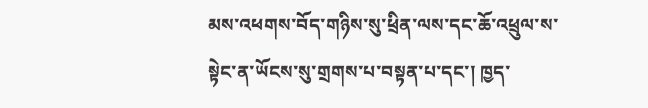མས་འཕགས་བོད་གཉིས་སུ་ཕྲིན་ལས་དང་ཆོ་འཕྲུལ་ས་སྟེང་ན་ཡོངས་སུ་གྲགས་པ་བསྟན་པ་དང་། ཁྱད་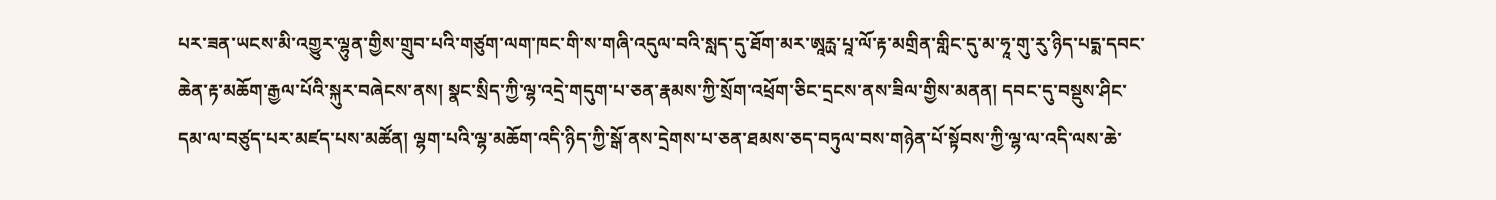པར་ཟན་ཡངས་མི་འགྱུར་ལྷུན་གྱིས་གྲུབ་པའི་གཙུག་ལག་ཁང་གི་ས་གཞི་འདུལ་བའི་སླད་དུ་ཐོག་མར་ཨཱརྻ་པཱ་ལོ་རྟ་མགྲིན་གླིང་དུ་མ་ཧཱ་གུ་རུ་ཉིད་པདྨ་དབང་ཆེན་རྟ་མཆོག་རྒྱལ་པོའི་སྐུར་བཞེངས་ནས། སྣང་སྲིད་ཀྱི་ལྷ་འདྲེ་གདུག་པ་ཅན་རྣམས་ཀྱི་སྲོག་འཕྲོག་ཅིང་དྲངས་ནས་ཟིལ་གྱིས་མནན། དབང་དུ་བསྡུས་ཤིང་དམ་ལ་བཙུད་པར་མཛད་པས་མཚོན། ལྷག་པའི་ལྷ་མཆོག་འདི་ཉིད་ཀྱི་སྒོ་ནས་དྲེགས་པ་ཅན་ཐམས་ཅད་བཏུལ་བས་གཉེན་པོ་སྟོབས་ཀྱི་ལྷ་ལ་འདི་ལས་ཆེ་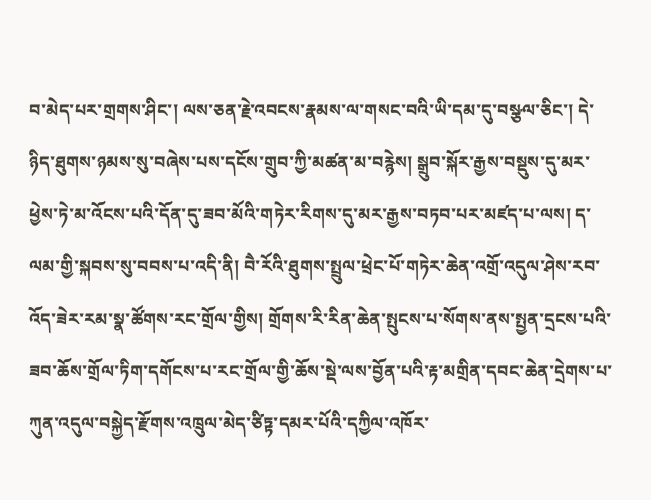བ་མེད་པར་གྲགས་ཤིང་། ལས་ཅན་རྗེ་འབངས་རྣམས་ལ་གསང་བའི་ཡི་དམ་དུ་བསྩལ་ཅིང་། དེ་ཉིད་ཐུགས་ཉམས་སུ་བཞེས་པས་དངོས་གྲུབ་ཀྱི་མཚན་མ་བརྙེས། སྒྲུབ་སྐོར་རྒྱས་བསྡུས་དུ་མར་ཕྱེས་ཏེ་མ་འོངས་པའི་དོན་དུ་ཟབ་མོའི་གཏེར་རིགས་དུ་མར་རྒྱས་བཏབ་པར་མཛད་པ་ལས། ད་ལམ་གྱི་སྐབས་སུ་བབས་པ་འདི་ནི། བཻ་རོའི་ཐུགས་སྤྲུལ་ཕྲེང་པོ་གཏེར་ཆེན་འགྲོ་འདུལ་ཤེས་རབ་འོད་ཟེར་རམ་སྣ་ཚོགས་རང་གྲོལ་གྱིས། གྲོགས་རི་རིན་ཆེན་སྤུངས་པ་སོགས་ནས་སྤྱན་དྲངས་པའི་ཟབ་ཆོས་གྲོལ་ཏིག་དགོངས་པ་རང་གྲོལ་གྱི་ཆོས་སྡེ་ལས་བྱོན་པའི་རྟ་མགྲིན་དབང་ཆེན་དྲེགས་པ་ཀུན་འདུལ་བསྐྱེད་རྫོགས་འཁྲུལ་མེད་ཙིཏྟ་དམར་པོའི་དཀྱིལ་འཁོར་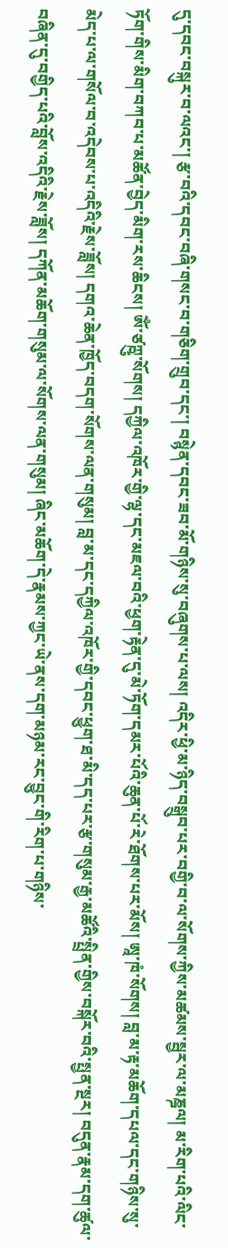དུ་དབང་བསྐུར་བ་ལའང་། རྩ་བའི་དབང་བཞི་གསང་བ་གཅིག་གྲུབ་དང་། བསྙེན་དབང་ཟབ་མོ་གཉིས་སུ་བཞུགས་པ་ལས། འདིར་ཕྱི་མ་ཉིད་བསྒྲུབ་པར་བགྱི་བ་ལ་སོགས་ཀྱིས་མཚམས་སྦྱར་ལ་མཎྜལ། མ་རིག་པའི་ལིང་ཏོག་གིས་མིག་བཀབ་པ་མཚོན་བྱེད་མིག་རས་ཆིངས། ཨོཾ་ཙཀྵུ་སོགས། དཀྱིལ་འཁོར་གྱི་ལྷ་དང་མཇལ་བའི་ཕྱག་རྟེན་དུ་མེ་ཏོག་དམར་པོའི་ཆུན་པོ་རེ་ཐོགས་པར་མོས། ཨཱ་ཁཾ་སོགས། བླ་མ་རྟ་མཆོག་དཔལ་དང་གཉིས་སུ་མེད་པ་ལ་གསོལ་བ་འདེབས་པ་འདིའི་རྗེས་ཟློས། དགའ་ཆེན་ཁྱོད་བདག་སོགས་ལན་གསུམ། བླ་མ་དང་དཀྱིལ་འཁོར་གྱི་དབང་ཕྱུག་ཐ་མི་དད་པར་རྩ་གསུམ་རྒྱ་མཚོའི་སྤྲིན་གྱིས་བསྐོར་བའི་སྤྱན་སྔར། བདུན་རྣམ་དག་ཚུལ་བཞིན་དུ་བགྱིད་པའི་བློས་འདིའི་རྗེས་ཟློས། དཀོན་མཆོག་གསུམ་ལ་སོགས་ལན་གསུམ། ཞིང་མཆོག་དེ་རྣམས་ཀྱང་ཡེ་ནས་དག་མཉམ་རང་བྱུང་གི་རིག་པ་གཉིས་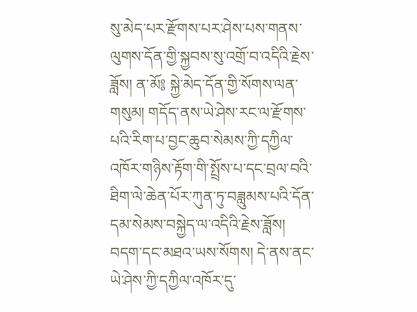སུ་མེད་པར་རྫོགས་པར་ཤེས་པས་གནས་ལུགས་དོན་གྱི་སྐྱབས་སུ་འགྲོ་བ་འདིའི་རྗེས་ཟློས། ན་མོ༔ སྐྱེ་མེད་དོན་གྱི་སོགས་ལན་གསུམ། གདོད་ནས་ཡེ་ཤེས་རང་ལ་རྫོགས་པའི་རིག་པ་བྱང་ཆུབ་སེམས་ཀྱི་དཀྱིལ་འཁོར་གཉིས་རྟོག་གི་སྤྲོས་པ་དང་བྲལ་བའི་ཐིག་ལེ་ཆེན་པོར་ཀུན་ཏུ་བཟླུམས་པའི་དོན་དམ་སེམས་བསྐྱེད་ལ་འདིའི་རྗེས་ཟློས། བདག་དང་མཐའ་ཡས་སོགས། དེ་ནས་ནང་ཡེ་ཤེས་ཀྱི་དཀྱིལ་འཁོར་དུ་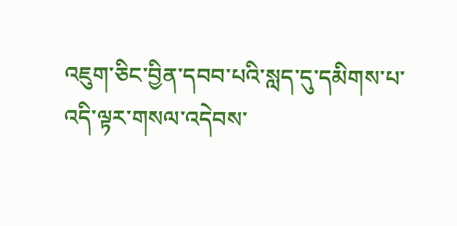འཇུག་ཅིང་བྱིན་དབབ་པའི་སླད་དུ་དམིགས་པ་འདི་ལྟར་གསལ་འདེབས་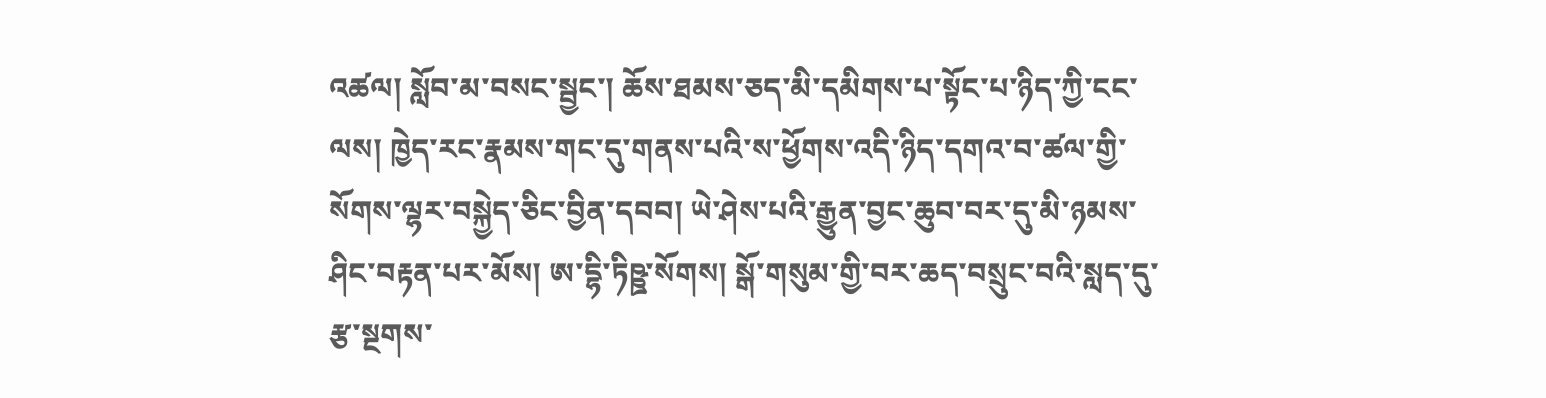འཚལ། སློབ་མ་བསང་སྦྱང་། ཆོས་ཐམས་ཅད་མི་དམིགས་པ་སྟོང་པ་ཉིད་ཀྱི་ངང་ལས། ཁྱེད་རང་རྣམས་གང་དུ་གནས་པའི་ས་ཕྱོགས་འདི་ཉིད་དགའ་བ་ཚལ་གྱི་སོགས་ལྷར་བསྐྱེད་ཅིང་བྱིན་དབབ། ཡེ་ཤེས་པའི་རྒྱུན་བྱང་ཆུབ་བར་དུ་མི་ཉམས་ཤིང་བརྟན་པར་མོས། ཨ་དྷི་ཏིཥྛ་སོགས། སྒོ་གསུམ་གྱི་བར་ཆད་བསྲུང་བའི་སླད་དུ་རྩ་སྔགས་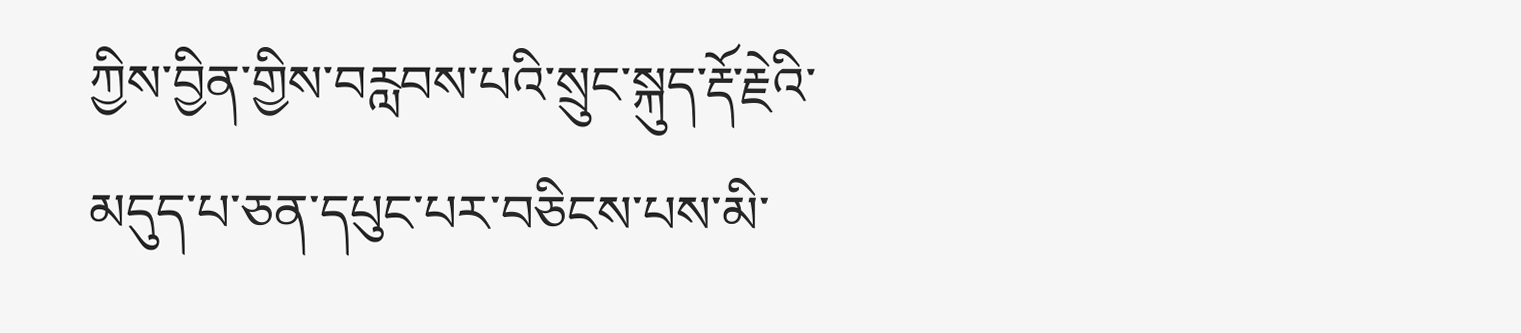ཀྱིས་བྱིན་གྱིས་བརླབས་པའི་སྲུང་སྐུད་རྡོ་རྗེའི་མདུད་པ་ཅན་དཔུང་པར་བཅིངས་པས་མི་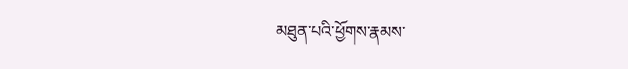མཐུན་པའི་ཕྱོགས་རྣམས་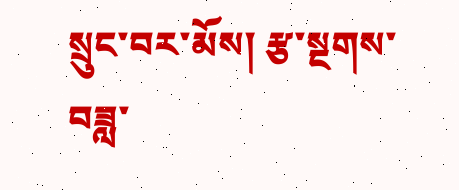སྲུང་བར་མོས། རྩ་སྔགས་བཟླ་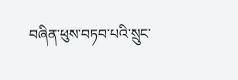བཞིན་ཕུས་བཏབ་པའི་སྲུང་